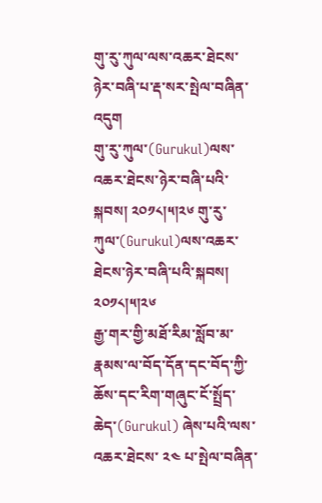གུ་རུ་ཀུལ་ལས་འཆར་ཐེངས་ཉེར་བཞི་པ་རྡ་སར་སྤེལ་བཞིན་འདུག
གུ་རུ་ཀུལ་(Gurukul)ལས་འཆར་ཐེངས་ཉེར་བཞི་པའི་སྐབས། ༢༠༡༨།༥།༢༦ གུ་རུ་ཀུལ་(Gurukul)ལས་འཆར་ཐེངས་ཉེར་བཞི་པའི་སྐབས། ༢༠༡༨།༥།༢༦
རྒྱ་གར་གྱི་མཐོ་རིམ་སློབ་མ་རྣམས་ལ་བོད་དོན་དང་བོད་ཀྱི་ཆོས་དང་རིག་གཞུང་ངོ་སྤྲོད་ཆེད་(Gurukul) ཞེས་པའི་ལས་འཆར་ཐེངས་ ༢༤ པ་སྤེལ་བཞིན་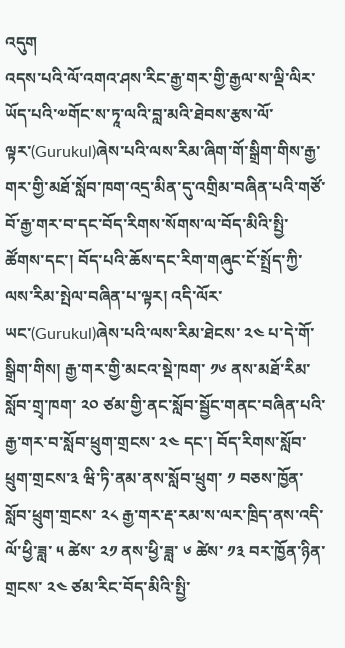འདུག
འདས་པའི་ལོ་འགའ་ཤས་རིང་རྒྱ་གར་གྱི་རྒྱལ་ས་ལྡི་ལིར་ཡོད་པའི་༧གོང་ས་ཏཱ་ལའི་བླ་མའི་ཐེབས་རྩས་ལོ་ལྟར་(Gurukul)ཞེས་པའི་ལས་རིམ་ཞིག་གོ་སྒྲིག་གིས་རྒྱ་གར་གྱི་མཐོ་སློབ་ཁག་འདྲ་མིན་དུ་འགྲིམ་བཞིན་པའི་གཙོ་བོ་རྒྱ་གར་བ་དང་བོད་རིགས་སོགས་ལ་བོད་མིའི་སྤྱི་ཚོགས་དང་། བོད་པའི་ཆོས་དང་རིག་གཞུང་ངོ་སྤྲོད་ཀྱི་ལས་རིམ་སྤེལ་བཞིན་པ་ལྟར། འདི་ལོར་ཡང་(Gurukul)ཞེས་པའི་ལས་རིམ་ཐེངས་ ༢༤ པ་དེ་གོ་སྒྲིག་གིས། རྒྱ་གར་གྱི་མངའ་སྡེ་ཁག་ ༡༦ ནས་མཐོ་རིམ་སློབ་གྲྭ་ཁག་ ༢༠ ཙམ་གྱི་ནང་སློབ་སྦྱོང་གནང་བཞིན་པའི་རྒྱ་གར་བ་སློབ་ཕྲུག་གྲངས་ ༢༤ དང་། བོད་རིགས་སློབ་ཕྲུག་གྲངས་༣ ཝི་ཏི་ནམ་ནས་སློབ་ཕྲུག་ ༡ བཅས་ཁྱོན་སློབ་ཕྲུག་གྲངས་ ༢༨ རྒྱ་གར་རྡ་རམ་ས་ལར་ཁྲིད་ནས་འདི་ལོ་ཕྱི་ཟླ་ ༥ ཚེས་ ༢༡ ནས་ཕྱི་ཟླ་ ༦ ཚེས་ ༡༣ བར་ཁྱོན་ཉིན་གྲངས་ ༢༤ ཙམ་རིང་བོད་མིའི་སྤྱི་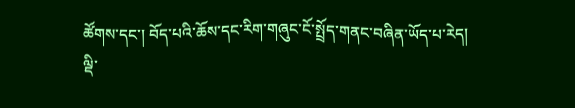ཚོགས་དང་། བོད་པའི་ཆོས་དང་རིག་གཞུང་ངོ་སྤྲོད་གནང་བཞིན་ཡོད་པ་རེད།
ལྡི་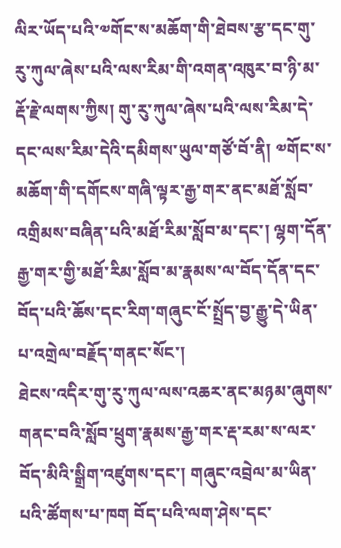ལིར་ཡོད་པའི་༧གོང་ས་མཆོག་གི་ཐེབས་རྩ་དང་གུ་རུ་ཀུལ་ཞེས་པའི་ལས་རིམ་གི་འགན་འཁུར་བ་ཉི་མ་རྡོ་རྗེ་ལགས་ཀྱིས། གུ་རུ་ཀུལ་ཞེས་པའི་ལས་རིམ་དེ་དང་ལས་རིམ་དེའི་དམིགས་ཡུལ་གཙོ་བོ་ནི། ༧གོང་ས་མཆོག་གི་དགོངས་གཞི་ལྟར་རྒྱ་གར་ནང་མཐོ་སློབ་འགྲིམས་བཞིན་པའི་མཐོ་རིམ་སློབ་མ་དང་། ལྷག་དོན་རྒྱ་གར་གྱི་མཐོ་རིམ་སློབ་མ་རྣམས་ལ་བོད་དོན་དང་བོད་པའི་ཆོས་དང་རིག་གཞུང་ངོ་སྤྲོད་བྱ་རྒྱུ་དེ་ཡིན་པ་འགྲེལ་བརྗོད་གནང་སོང་།
ཐེངས་འདིར་གུ་རུ་ཀུལ་ལས་འཆར་ནང་མཉམ་ཞུགས་གནང་བའི་སློབ་ཕྲུག་རྣམས་རྒྱ་གར་རྡ་རམ་ས་ལར་བོད་མིའི་སྒྲིག་འཛུགས་དང་། གཞུང་འབྲེལ་མ་ཡིན་པའི་ཚོགས་པ་ཁག བོད་པའི་ལག་ཤེས་དང་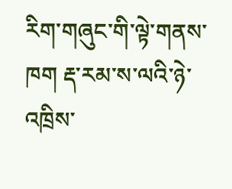རིག་གཞུང་གི་ལྟེ་གནས་ཁག རྡ་རམ་ས་ལའི་ཉེ་འཁྲིས་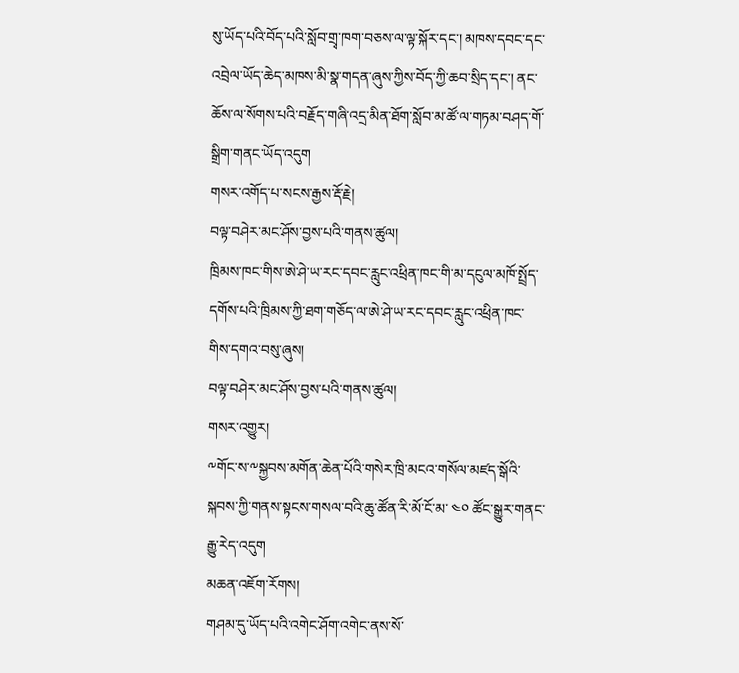སུ་ཡོད་པའི་བོད་པའི་སློབ་གྲྭ་ཁག་བཅས་ལ་ལྟ་སྐོར་དང་། མཁས་དབང་དང་འབྲེལ་ཡོད་ཆེད་མཁས་མི་སྣ་གདན་ཞུས་ཀྱིས་བོད་ཀྱི་ཆབ་སྲིད་དང་། ནང་ཆོས་ལ་སོགས་པའི་བརྗོད་གཞི་འདྲ་མིན་ཐོག་སློབ་མ་ཚོ་ལ་གཏམ་བཤད་གོ་སྒྲིག་གནང་ཡོད་འདུག
གསར་འགོད་པ་སངས་རྒྱས་རྡོ་རྗེ།
བལྟ་བཤེར་མང་ཤོས་བྱས་པའི་གནས་ཚུལ།
ཁྲིམས་ཁང་གིས་ཨེ་ཤེ་ཡ་རང་དབང་རླུང་འཕྲིན་ཁང་གི་མ་དངུལ་མཁོ་སྤྲོད་དགོས་པའི་ཁྲིམས་ཀྱི་ཐག་གཅོད་ལ་ཨེ་ཤེ་ཡ་རང་དབང་རླུང་འཕྲིན་ཁང་གིས་དགའ་བསུ་ཞུས།
བལྟ་བཤེར་མང་ཤོས་བྱས་པའི་གནས་ཚུལ།
གསར་འགྱུར།
༸གོང་ས་༸སྐྱབས་མགོན་ཆེན་པོའི་གསེར་ཁྲི་མངའ་གསོལ་མཛད་སྒོའི་སྐབས་ཀྱི་གནས་སྟངས་གསལ་བའི་ཆུ་ཚོན་རི་མོ་ངོ་མ་ ༤༠ ཚོང་སྒྱུར་གནང་རྒྱུ་རེད་འདུག
མཆན་འཇོག་རོགས།
གཤམ་དུ་ཡོད་པའི་འགེང་ཤོག་འགེང་ནས་སོ་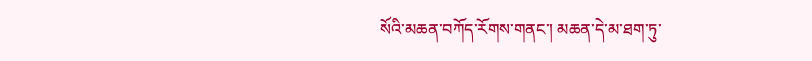སོའི་མཆན་བཀོད་རོགས་གནང་། མཆན་དེ་མ་ཐག་ཏུ་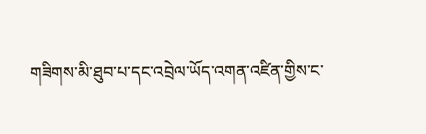གཟིགས་མི་ཐུབ་པ་དང་འབྲེལ་ཡོད་འགན་འཛིན་གྱིས་ང་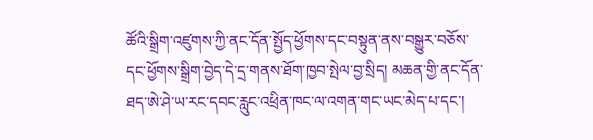ཚོའི་སྒྲིག་འཛུགས་ཀྱི་ནང་དོན་སྤྱོད་ཕྱོགས་དང་བསྟུན་ནས་བསྒྱུར་བཅོས་དང་ཕྱོགས་སྒྲིག་བྱེད་དེ་དྲ་གནས་ཐོག་ཁྱབ་སྤེལ་བྱ་སྲིད། མཆན་གྱི་ནང་དོན་ཐད་ཨེ་ཤེ་ཡ་རང་དབང་རླུང་འཕྲིན་ཁང་ལ་འགན་གང་ཡང་མེད་པ་དང་།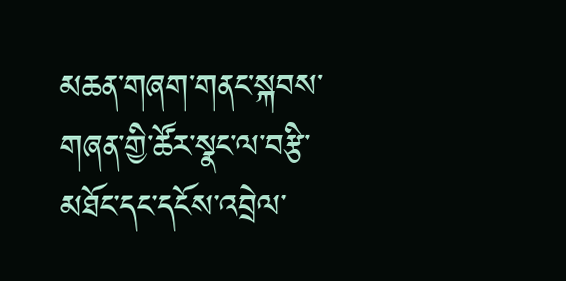མཆན་གཞག་གནང་སྐབས་གཞན་གྱི་ཚོར་སྣང་ལ་བརྩི་མཐོང་དང་དངོས་འབྲེལ་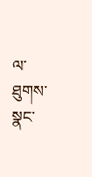ལ་ཐུགས་སྣང་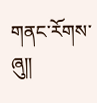གནང་རོགས་ཞུ༎